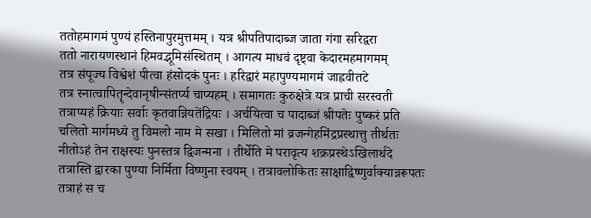ततोहमागमं पुण्यं हस्तिनापुरमुत्तमम् । यत्र श्रीपतिपादाब्ज जाता गंगा सरिद्वरा
ततो नारायणस्थानं हिमवद्भूमिसंस्थितम् । आगत्य माधवं दृष्ट्वा केदारमहमागमम्
तत्र संपूज्य विश्वेशं पीत्वा हंसोदकं पुनः । हरिद्वारं महापुण्यमागमं जाह्नवीतटे
तत्र स्नात्वापितॄन्देवानृषीन्संतर्प्य चाप्यहम् । समागतः कुरुक्षेत्रे यत्र प्राची सरस्वती
तत्राप्यहं क्रियाः सर्वाः कृतवान्नियतेंद्रियः । अर्चयित्वा च पादाब्जं श्रीपतेः पुष्करं प्रति
चलितो मार्गमध्ये तु विमलो नाम मे सखा । मिलितो मां व्रजन्गेहमिंद्रप्रस्थात्तु तीर्थतः
नीतोऽहं तेन राक्षस्यः पुनस्तत्र द्विजन्मना । तीर्थेति मे परावृत्य शक्रप्रस्थेऽखिलार्थदे
तत्रास्ति द्वारका पुण्या निर्मिता विष्णुना स्वयम् । तत्रावलोकितः साक्षाद्विष्णुर्वाक्यान्नरूपतः
तत्राहं स च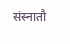संस्नातौ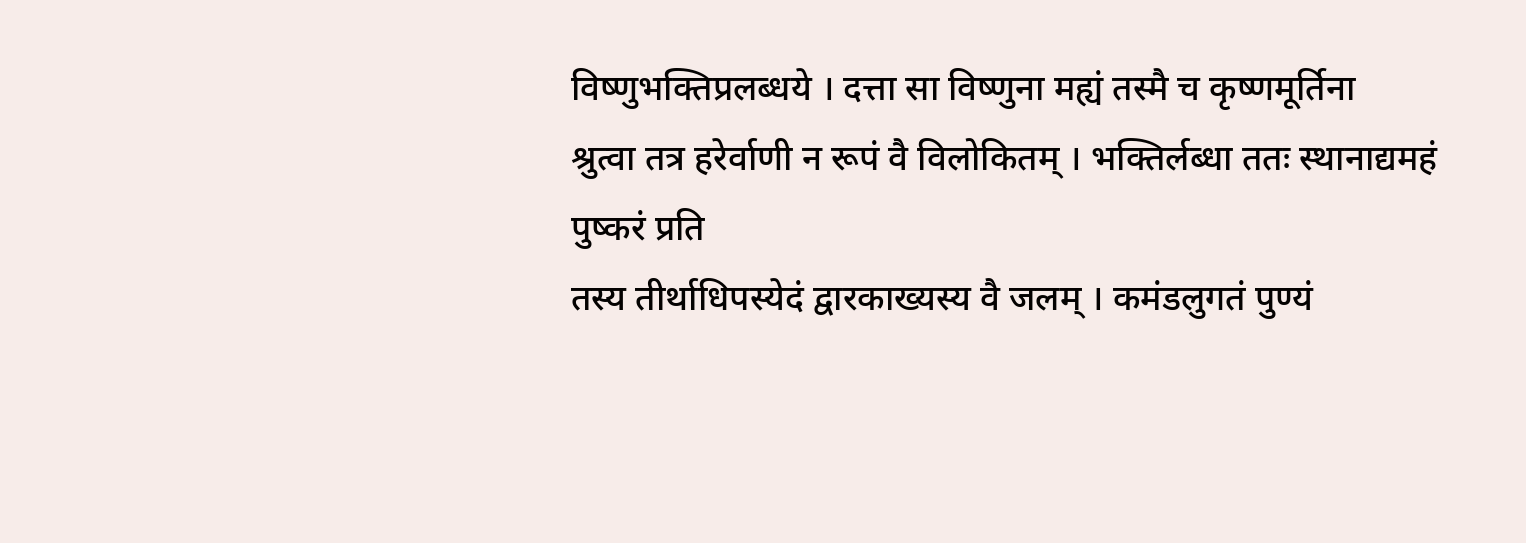विष्णुभक्तिप्रलब्धये । दत्ता सा विष्णुना मह्यं तस्मै च कृष्णमूर्तिना
श्रुत्वा तत्र हरेर्वाणी न रूपं वै विलोकितम् । भक्तिर्लब्धा ततः स्थानाद्यमहं पुष्करं प्रति
तस्य तीर्थाधिपस्येदं द्वारकाख्यस्य वै जलम् । कमंडलुगतं पुण्यं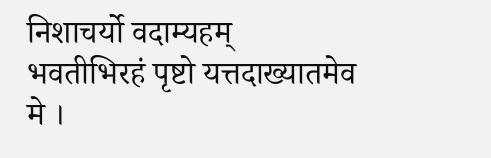निशाचर्यो वदाम्यहम्
भवतीभिरहं पृष्टो यत्तदाख्यातमेव मे ।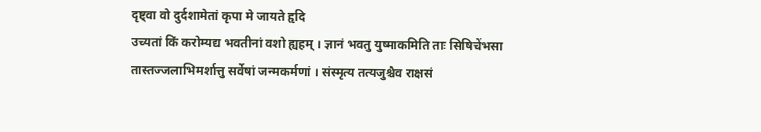दृष्ट्वा वो दुर्दशामेतां कृपा मे जायते हृदि
उच्यतां किं करोम्यद्य भवतीनां वशो ह्यहम् । ज्ञानं भवतु युष्माकमिति ताः सिषिचेंभसा
तास्तज्जलाभिमर्शात्तु सर्वेषां जन्मकर्मणां । संस्मृत्य तत्यजुश्चैव राक्षसं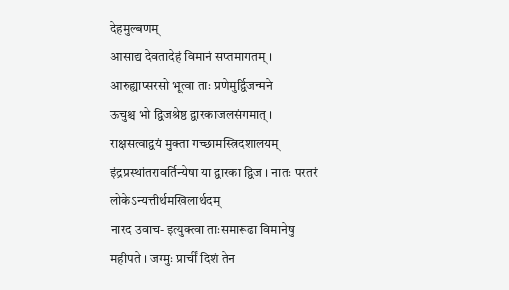देहमुल्बणम्
आसाद्य देवतादेहं विमानं सप्तमागतम् । आरुह्याप्सरसो भूत्वा ताः प्रणेमुर्द्विजन्मने
ऊचुश्च भो द्विजश्रेष्ठ द्वारकाजलसंगमात् । राक्षसत्वाद्वयं मुक्ता गच्छामस्त्रिदशालयम्
इंद्रप्रस्थांतरावर्तिन्येषा या द्वारका द्विज । नातः परतरं लोकेऽन्यत्तीर्थमखिलार्थदम्
नारद उवाच- इत्युक्त्वा ताःसमारूढा विमानेषु महीपते । जग्मुः प्रार्चीं दिशं तेन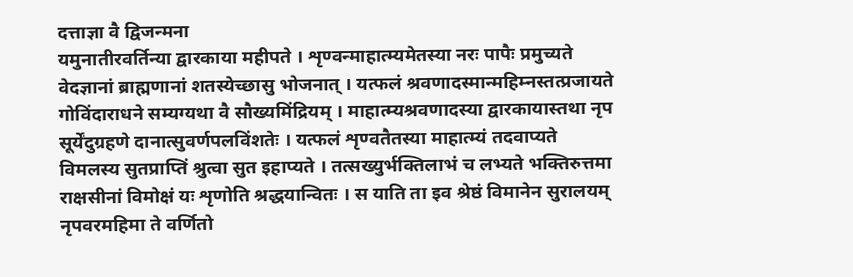दत्ताज्ञा वै द्विजन्मना
यमुनातीरवर्तिन्या द्वारकाया महीपते । शृण्वन्माहात्म्यमेतस्या नरः पापैः प्रमुच्यते
वेदज्ञानां ब्राह्मणानां शतस्येच्छासु भोजनात् । यत्फलं श्रवणादस्मान्महिम्नस्तत्प्रजायते
गोविंदाराधने सम्यग्यथा वै सौख्यमिंद्रियम् । माहात्म्यश्रवणादस्या द्वारकायास्तथा नृप
सूर्येंदुग्रहणे दानात्सुवर्णपलविंशतेः । यत्फलं शृण्वतैतस्या माहात्म्यं तदवाप्यते
विमलस्य सुतप्राप्तिं श्रुत्वा सुत इहाप्यते । तत्सख्युर्भक्तिलाभं च लभ्यते भक्तिरुत्तमा
राक्षसीनां विमोक्षं यः शृणोति श्रद्धयान्वितः । स याति ता इव श्रेष्ठं विमानेन सुरालयम्
नृपवरमहिमा ते वर्णितो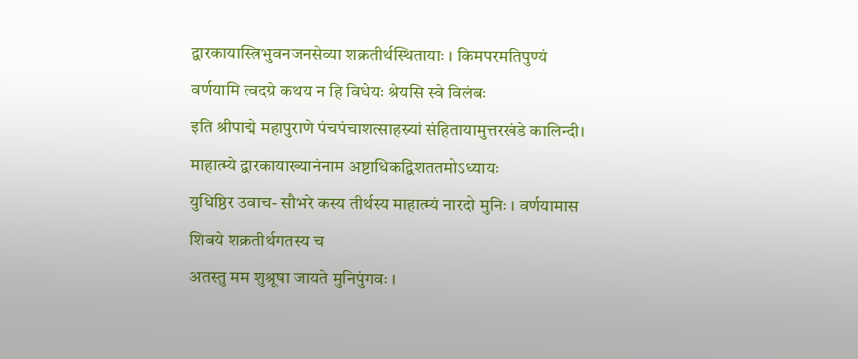द्वारकायास्त्रिभुवनजनसेव्या शक्रतीर्थस्थितायाः । किमपरमतिपुण्यं वर्णयामि त्वदग्रे कथय न हि विधेयः श्रेयसि स्वे विलंबः
इति श्रीपाद्मे महापुराणे पंचपंचाशत्साहस्र्यां संहितायामुत्तरखंडे कालिन्दी। माहात्म्ये द्वारकायाख्यानंनाम अष्टाधिकद्विशततमोऽध्यायः
युधिष्ठिर उवाच- सौभरे कस्य तीर्थस्य माहात्म्यं नारदो मुनिः । वर्णयामास शिबये शक्रतीर्थगतस्य च
अतस्तु मम शुश्रूषा जायते मुनिपुंगवः ।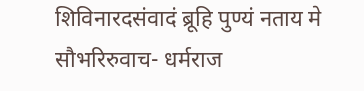शिविनारदसंवादं ब्रूहि पुण्यं नताय मे
सौभरिरुवाच- धर्मराज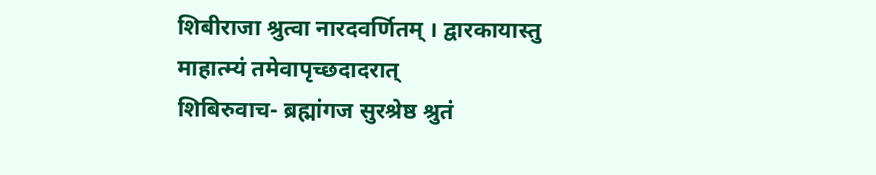शिबीराजा श्रुत्वा नारदवर्णितम् । द्वारकायास्तु माहात्म्यं तमेवापृच्छदादरात्
शिबिरुवाच- ब्रह्मांगज सुरश्रेष्ठ श्रुतं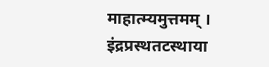माहात्म्यमुत्तमम् । इंद्रप्रस्थतटस्थाया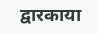द्वारकाया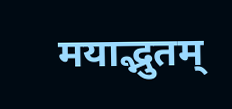मयाद्भुतम्